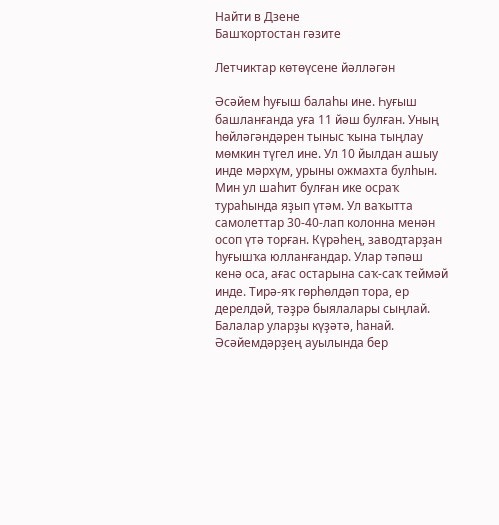Найти в Дзене
Башҡортостан гәзите

Летчиктар көтөүсене йәлләгән

Әсәйем һуғыш балаһы ине. Һуғыш башланғанда уға 11 йәш булған. Уның һөйләгәндәрен тыныс ҡына тыңлау мөмкин түгел ине. Ул 10 йылдан ашыу инде мәрхүм, урыны ожмахта булһын. Мин ул шаһит булған ике осраҡ тураһында яҙып үтәм. Ул ваҡытта самолеттар 30-40-лап колонна менән осоп үтә торған. Күрәһең, заводтарҙан һуғышҡа юлланғандар. Улар тәпәш кенә оса, ағас остарына саҡ-саҡ теймәй инде. Тирә-яҡ гөрһөлдәп тора, ер дерелдәй, тәҙрә быялалары сыңлай. Балалар уларҙы күҙәтә, һанай. Әсәйемдәрҙең ауылында бер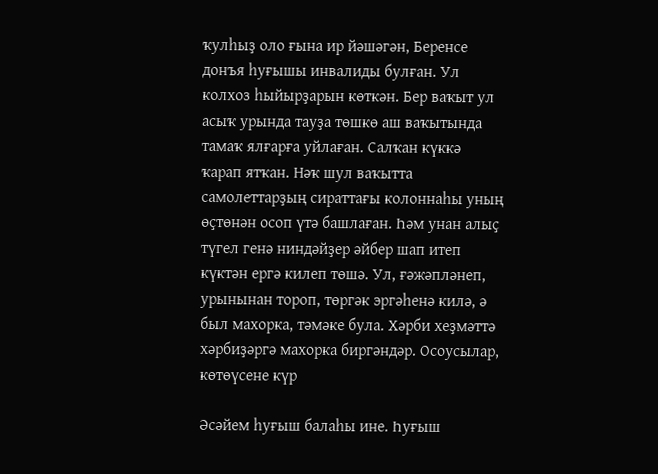ҡулһыҙ оло ғына ир йәшәгән, Беренсе донъя һуғышы инвалиды булған. Ул колхоз һыйырҙарын көткән. Бер ваҡыт ул асыҡ урында тауҙа төшкө аш ваҡытында тамаҡ ялғарға уйлаған. Салҡан күккә ҡарап ятҡан. Нәҡ шул ваҡытта самолеттарҙың сираттағы колоннаһы уның өҫтөнән осоп үтә башлаған. Һәм унан алыҫ түгел генә ниндәйҙер әйбер шап итеп күктән ергә килеп төшә. Ул, ғәжәпләнеп, урынынан тороп, төргәк эргәһенә килә, ә был махорка, тәмәке була. Хәрби хеҙмәттә хәрбиҙәргә махорка биргәндәр. Осоусылар, көтөүсене күр

Әсәйем һуғыш балаһы ине. Һуғыш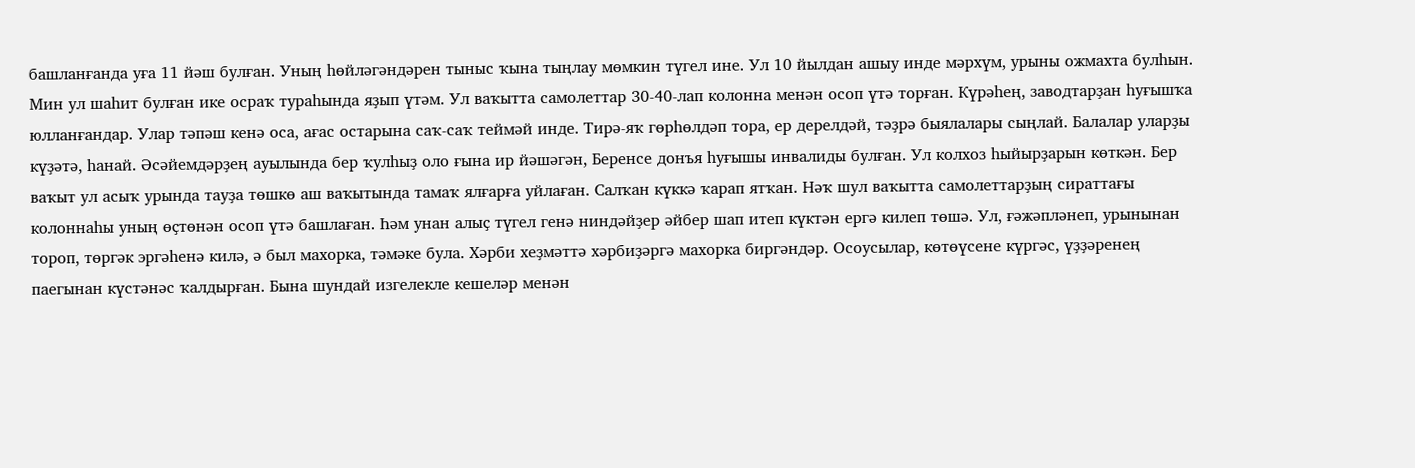башланғанда уға 11 йәш булған. Уның һөйләгәндәрен тыныс ҡына тыңлау мөмкин түгел ине. Ул 10 йылдан ашыу инде мәрхүм, урыны ожмахта булһын. Мин ул шаһит булған ике осраҡ тураһында яҙып үтәм. Ул ваҡытта самолеттар 30-40-лап колонна менән осоп үтә торған. Күрәһең, заводтарҙан һуғышҡа юлланғандар. Улар тәпәш кенә оса, ағас остарына саҡ-саҡ теймәй инде. Тирә-яҡ гөрһөлдәп тора, ер дерелдәй, тәҙрә быялалары сыңлай. Балалар уларҙы күҙәтә, һанай. Әсәйемдәрҙең ауылында бер ҡулһыҙ оло ғына ир йәшәгән, Беренсе донъя һуғышы инвалиды булған. Ул колхоз һыйырҙарын көткән. Бер ваҡыт ул асыҡ урында тауҙа төшкө аш ваҡытында тамаҡ ялғарға уйлаған. Салҡан күккә ҡарап ятҡан. Нәҡ шул ваҡытта самолеттарҙың сираттағы колоннаһы уның өҫтөнән осоп үтә башлаған. Һәм унан алыҫ түгел генә ниндәйҙер әйбер шап итеп күктән ергә килеп төшә. Ул, ғәжәпләнеп, урынынан тороп, төргәк эргәһенә килә, ә был махорка, тәмәке була. Хәрби хеҙмәттә хәрбиҙәргә махорка биргәндәр. Осоусылар, көтөүсене күргәс, үҙҙәренең паегынан күстәнәс ҡалдырған. Бына шундай изгелекле кешеләр менән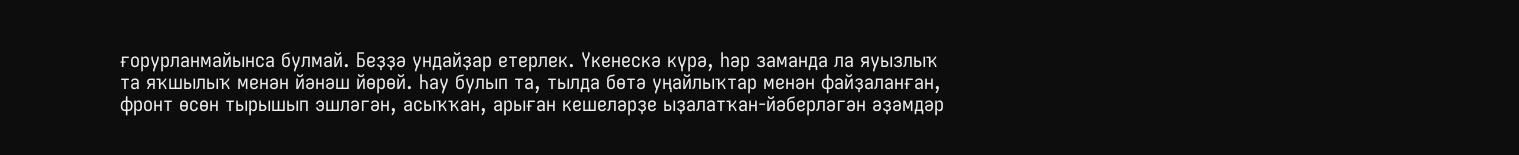ғорурланмайынса булмай. Беҙҙә ундайҙар етерлек. Үкенескә күрә, һәр заманда ла яуызлыҡ та яҡшылыҡ менән йәнәш йөрөй. Һау булып та, тылда бөтә уңайлыҡтар менән файҙаланған, фронт өсөн тырышып эшләгән, асыҡҡан, арыған кешеләрҙе ыҙалатҡан-йәберләгән әҙәмдәр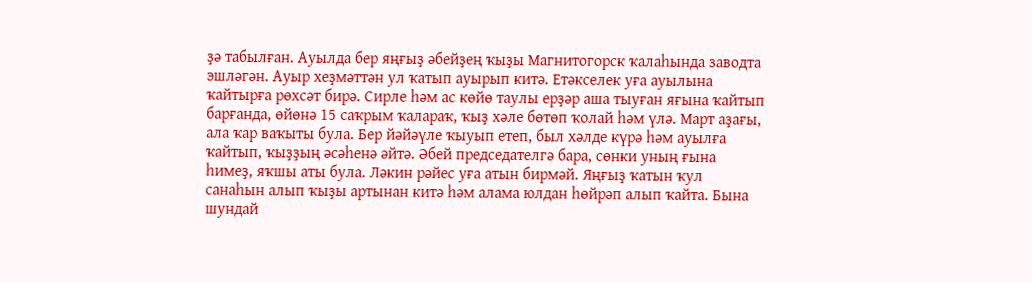ҙә табылған. Ауылда бер яңғыҙ әбейҙең ҡыҙы Магнитогорск ҡалаһында заводта эшләгән. Ауыр хеҙмәттән ул ҡатып ауырып китә. Етәкселек уға ауылына ҡайтырға рөхсәт бирә. Сирле һәм ас көйө таулы ерҙәр аша тыуған яғына ҡайтып барғанда, өйөнә 15 саҡрым ҡалараҡ, ҡыҙ хәле бөтөп ҡолай һәм үлә. Март аҙағы, ала ҡар ваҡыты була. Бер йәйәүле ҡыуып етеп, был хәлде күрә һәм ауылға ҡайтып, ҡыҙҙың әсәһенә әйтә. Әбей председателгә бара, сөнки уның ғына һимеҙ, яҡшы аты була. Ләкин рәйес уға атын бирмәй. Яңғыҙ ҡатын ҡул санаһын алып ҡыҙы артынан китә һәм алама юлдан һөйрәп алып ҡайта. Бына шундай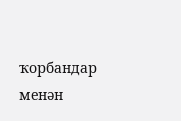ҡорбандар менән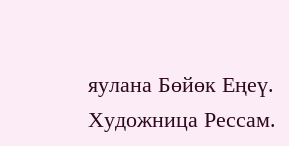яулана Бөйөк Еңеү. Художница Рессам.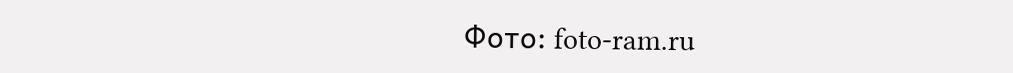Фото: foto-ram.ru